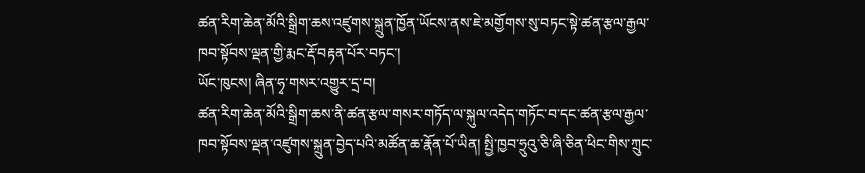ཚན་རིག་ཆེན་མོའི་སྒྲིག་ཆས་འཛུགས་སྐྲུན་ཁྱོན་ཡོངས་ནས་ཇེ་མགྱོགས་སུ་བཏང་སྟེ་ཚན་རྩལ་རྒྱལ་ཁབ་སྟོབས་ལྡན་གྱི་རྨང་རྡོ་བརྟན་པོར་བཏང་།
ཡོང་ཁུངས། ཞིན་ཧྭ་གསར་འགྱུར་དྲ་བ།
ཚན་རིག་ཆེན་མོའི་སྒྲིག་ཆས་ནི་ཚན་རྩལ་གསར་གཏོད་ལ་སྐུལ་འདེད་གཏོང་བ་དང་ཚན་རྩལ་རྒྱལ་ཁབ་སྟོབས་ལྡན་འཛུགས་སྐྲུན་བྱེད་པའི་མཚོན་ཆ་རྣོན་པོ་ཡིན། སྤྱི་ཁྱབ་ཧྲུའུ་ཅི་ཞི་ཅིན་ཕིང་གིས་ཀྲུང་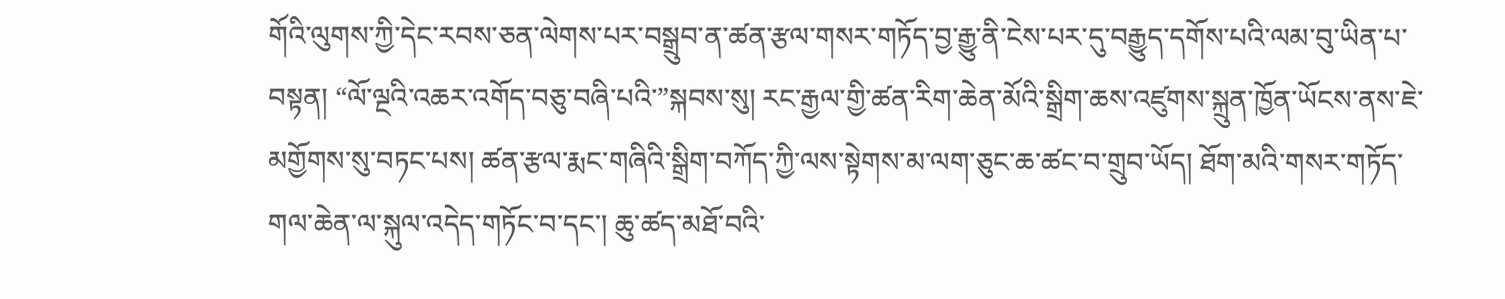གོའི་ལུགས་ཀྱི་དེང་རབས་ཅན་ལེགས་པར་བསྒྲུབ་ན་ཚན་རྩལ་གསར་གཏོད་བྱ་རྒྱུ་ནི་ངེས་པར་དུ་བརྒྱུད་དགོས་པའི་ལམ་བུ་ཡིན་པ་བསྟན། “ལོ་ལྔའི་འཆར་འགོད་བཅུ་བཞི་པའི་”སྐབས་སུ། རང་རྒྱལ་གྱི་ཚན་རིག་ཆེན་མོའི་སྒྲིག་ཆས་འཛུགས་སྐྲུན་ཁྱོན་ཡོངས་ནས་ཇེ་མགྱོགས་སུ་བཏང་པས། ཚན་རྩལ་རྨང་གཞིའི་སྒྲིག་བཀོད་ཀྱི་ལས་སྟེགས་མ་ལག་ཅུང་ཆ་ཚང་བ་གྲུབ་ཡོད། ཐོག་མའི་གསར་གཏོད་གལ་ཆེན་ལ་སྐུལ་འདེད་གཏོང་བ་དང་། ཆུ་ཚད་མཐོ་བའི་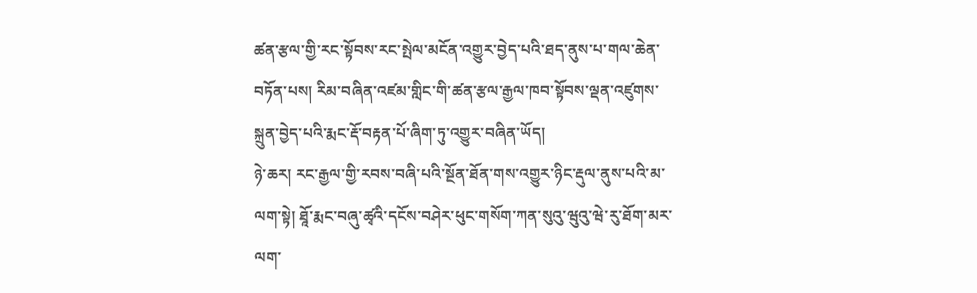ཚན་རྩལ་གྱི་རང་སྟོབས་རང་སྤེལ་མངོན་འགྱུར་བྱེད་པའི་ཐད་ནུས་པ་གལ་ཆེན་བཏོན་པས། རིམ་བཞིན་འཛམ་གླིང་གི་ཚན་རྩལ་རྒྱལ་ཁབ་སྟོབས་ལྡན་འཛུགས་སྐྲུན་བྱེད་པའི་རྨང་རྡོ་བརྟན་པོ་ཞིག་ཏུ་འགྱུར་བཞིན་ཡོད།
ཉེ་ཆར། རང་རྒྱལ་གྱི་རབས་བཞི་པའི་སྔོན་ཐོན་གས་འགྱུར་ཉིང་རྡུལ་ནུས་པའི་མ་ལག་སྟེ། ཐཱོ་རྨང་བཞུ་ཚྭའི་དངོས་བཤེར་ཕུང་གསོག་ཀན་སུའུ་ཝུའུ་ཝེ་རུ་ཐོག་མར་ལག་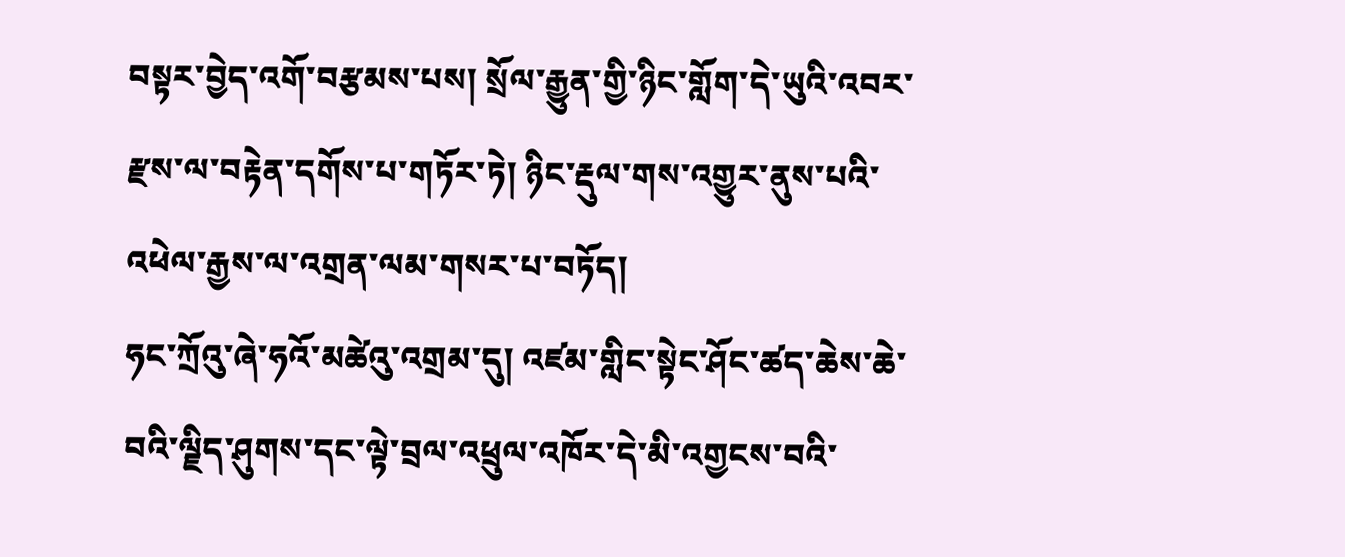བསྟར་བྱེད་འགོ་བརྩམས་པས། སྲོལ་རྒྱུན་གྱི་ཉིང་གློག་དེ་ཡུའི་འབར་རྫས་ལ་བརྟེན་དགོས་པ་གཏོར་ཏེ། ཉིང་རྡུལ་གས་འགྱུར་ནུས་པའི་འཕེལ་རྒྱས་ལ་འགྲན་ལམ་གསར་པ་བཏོད།
ཧང་ཀྲོའུ་ཞེ་ཧའོ་མཚེའུ་འགྲམ་དུ། འཛམ་གླིང་སྟེང་ཤོང་ཚད་ཆེས་ཆེ་བའི་ལྗིད་ཤུགས་དང་ལྟེ་བྲལ་འཕྲུལ་འཁོར་དེ་མི་འགྱངས་བའི་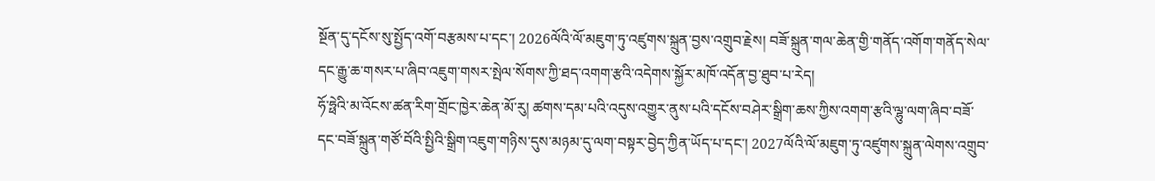སྔོན་དུ་དངོས་སུ་སྤྱོད་འགོ་བརྩམས་པ་དང་། 2026ལོའི་ལོ་མཇུག་ཏུ་འཛུགས་སྐྲུན་བྱས་འགྲུབ་རྗེས། བཟོ་སྐྲུན་གལ་ཆེན་གྱི་གནོད་འགོག་གནོད་སེལ་དང་རྒྱུ་ཆ་གསར་པ་ཞིབ་འཇུག་གསར་སྤེལ་སོགས་ཀྱི་ཐད་འགག་རྩའི་འདེགས་སྐྱོར་མཁོ་འདོན་བྱ་ཐུབ་པ་རེད།
ཧོ་ཧྥེའི་མ་འོངས་ཚན་རིག་གྲོང་ཁྱེར་ཆེན་མོ་རུ། ཚགས་དམ་པའི་འདུས་འགྱུར་ནུས་པའི་དངོས་བཤེར་སྒྲིག་ཆས་ཀྱིས་འགག་རྩའི་ལྷུ་ལག་ཞིབ་བཟོ་དང་བཟོ་སྐྲུན་གཙོ་བོའི་སྤྱིའི་སྒྲིག་འཇུག་གཉིས་དུས་མཉམ་དུ་ལག་བསྟར་བྱེད་ཀྱིན་ཡོད་པ་དང་། 2027ལོའི་ལོ་མཇུག་ཏུ་འཛུགས་སྐྲུན་ལེགས་འགྲུབ་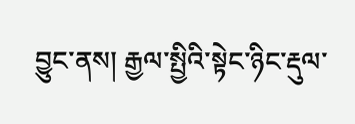བྱུང་ནས། རྒྱལ་སྤྱིའི་སྟེང་ཉིང་རྡུལ་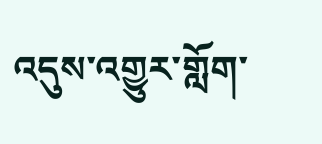འདུས་འགྱུར་གློག་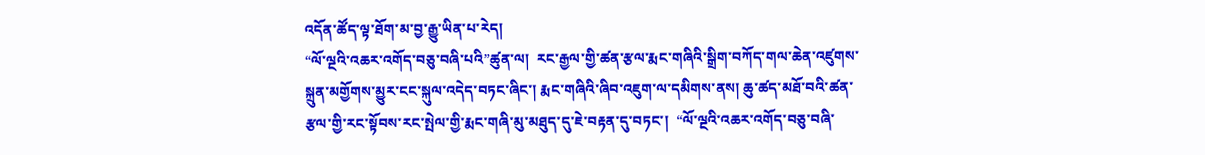འདོན་ཚོད་ལྟ་ཐོག་མ་བྱ་རྒྱུ་ཡིན་པ་རེད།
“ལོ་ལྔའི་འཆར་འགོད་བཅུ་བཞི་པའི”ཚུན་ལ།  རང་རྒྱལ་གྱི་ཚན་རྩལ་རྨང་གཞིའི་སྒྲིག་བཀོད་གལ་ཆེན་འཛུགས་སྐྲུན་མགྱོགས་མྱུར་ངང་སྐུལ་འདེད་བཏང་ཞིང་། རྨང་གཞིའི་ཞིབ་འཇུག་ལ་དམིགས་ནས། ཆུ་ཚད་མཐོ་བའི་ཚན་རྩལ་གྱི་རང་སྟོབས་རང་སྤེལ་གྱི་རྨང་གཞི་མུ་མཐུད་དུ་ཇེ་བརྟན་དུ་བཏང་།  “ལོ་ལྔའི་འཆར་འགོད་བཅུ་བཞི་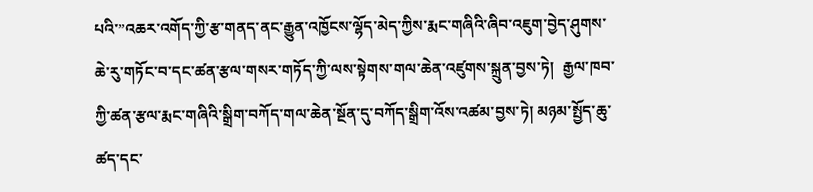པའི་”འཆར་འགོད་ཀྱི་རྩ་གནད་ནང་རྒྱུན་འཁྱོངས་ལྷོད་མེད་ཀྱིས་རྨང་གཞིའི་ཞིབ་འཇུག་བྱེད་ཤུགས་ཆེ་རུ་གཏོང་བ་དང་ཚན་རྩལ་གསར་གཏོད་ཀྱི་ལས་སྟེགས་གལ་ཆེན་འཛུགས་སྐྲུན་བྱས་ཏེ།  རྒྱལ་ཁབ་ཀྱི་ཚན་རྩལ་རྨང་གཞིའི་སྒྲིག་བཀོད་གལ་ཆེན་སྔོན་དུ་བཀོད་སྒྲིག་འོས་འཚམ་བྱས་ཏེ། མཉམ་སྤྱོད་ཆུ་ཚད་དང་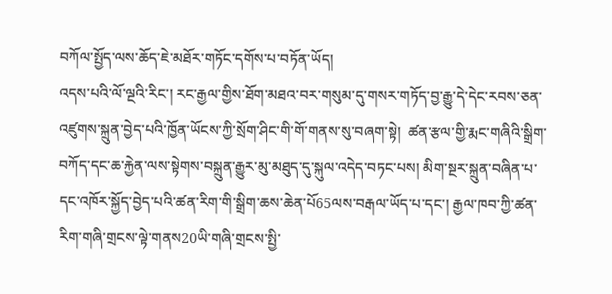བཀོལ་སྤྱོད་ལས་ཆོད་ཇེ་མཐོར་གཏོང་དགོས་པ་བཏོན་ཡོད།
འདས་པའི་ལོ་ལྔའི་རིང་། རང་རྒྱལ་གྱིས་ཐོག་མཐའ་བར་གསུམ་དུ་གསར་གཏོད་བྱ་རྒྱུ་དེ་དེང་རབས་ཅན་འཛུགས་སྐྲུན་བྱེད་པའི་ཁྱོན་ཡོངས་ཀྱི་སྲོག་ཤིང་གི་གོ་གནས་སུ་བཞག་སྟེ།  ཚན་རྩལ་གྱི་རྨང་གཞིའི་སྒྲིག་བཀོད་དང་ཆ་རྐྱེན་ལས་སྟེགས་བསྐྲུན་རྒྱུར་མུ་མཐུད་དུ་སྐུལ་འདེད་བཏང་པས། མིག་སྔར་སྐྲུན་བཞིན་པ་དང་འཁོར་སྐྱོད་བྱེད་པའི་ཚན་རིག་གི་སྒྲིག་ཆས་ཆེན་པོ65ལས་བརྒལ་ཡོད་པ་དང་། རྒྱལ་ཁབ་ཀྱི་ཚན་རིག་གཞི་གྲངས་ལྟེ་གནས20ཡི་གཞི་གྲངས་སྤྱི་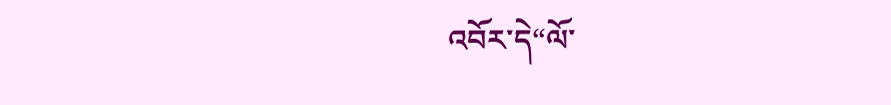འབོར་དེ“ལོ་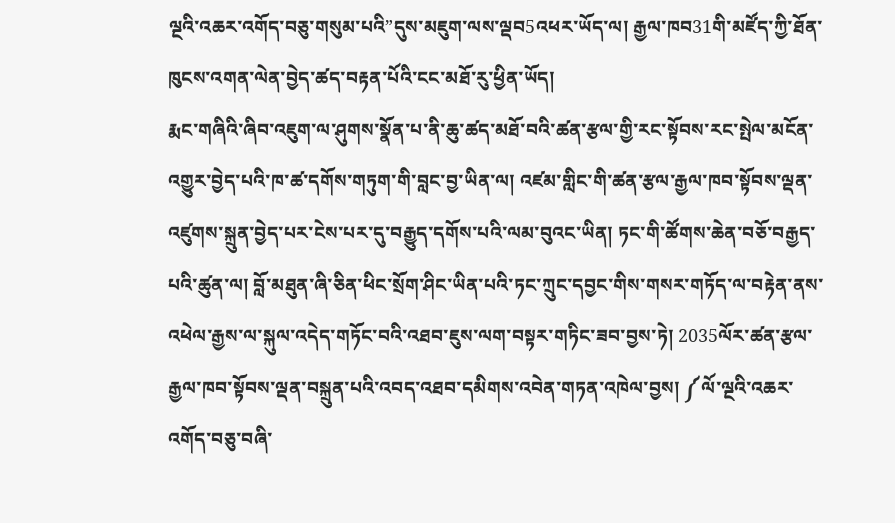ལྔའི་འཆར་འགོད་བཅུ་གསུམ་པའི”དུས་མཇུག་ལས་ལྡབ5འཕར་ཡོད་ལ། རྒྱལ་ཁབ31གི་མཛོད་ཀྱི་ཐོན་ཁུངས་འགན་ལེན་བྱེད་ཚད་བརྟན་པོའི་ངང་མཐོ་རུ་ཕྱིན་ཡོད།
རྨང་གཞིའི་ཞིབ་འཇུག་ལ་ཤུགས་སྣོན་པ་ནི་ཆུ་ཚད་མཐོ་བའི་ཚན་རྩལ་གྱི་རང་སྟོབས་རང་སྤེལ་མངོན་འགྱུར་བྱེད་པའི་ཁ་ཚ་དགོས་གཏུག་གི་བླང་བྱ་ཡིན་ལ། འཛམ་གླིང་གི་ཚན་རྩལ་རྒྱལ་ཁབ་སྟོབས་ལྡན་འཛུགས་སྐྲུན་བྱེད་པར་ངེས་པར་དུ་བརྒྱུད་དགོས་པའི་ལམ་བུའང་ཡིན། ཏང་གི་ཚོགས་ཆེན་བཅོ་བརྒྱད་པའི་ཚུན་ལ། བློ་མཐུན་ཞི་ཅིན་ཕིང་སྲོག་ཤིང་ཡིན་པའི་ཏང་ཀྲུང་དབྱང་གིས་གསར་གཏོད་ལ་བརྟེན་ནས་འཕེལ་རྒྱས་ལ་སྐུལ་འདེད་གཏོང་བའི་འཐབ་ཇུས་ལག་བསྟར་གཏིང་ཟབ་བྱས་ཏེ། 2035ལོར་ཚན་རྩལ་རྒྱལ་ཁབ་སྟོབས་ལྡན་བསྐྲུན་པའི་འབད་འཐབ་དམིགས་འབེན་གཏན་འཁེལ་བྱས། ༼ལོ་ལྔའི་འཆར་འགོད་བཅུ་བཞི་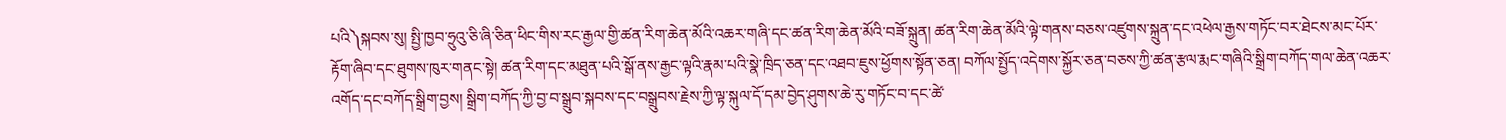པའི༽སྐབས་སུ། སྤྱི་ཁྱབ་ཧྲུའུ་ཅི་ཞི་ཅིན་ཕིང་གིས་རང་རྒྱལ་གྱི་ཚན་རིག་ཆེན་མོའི་འཆར་གཞི་དང་ཚན་རིག་ཆེན་མོའི་བཟོ་སྐྲུན། ཚན་རིག་ཆེན་མོའི་ལྟེ་གནས་བཅས་འཛུགས་སྐྲུན་དང་འཕེལ་རྒྱས་གཏོང་བར་ཐེངས་མང་པོར་རྟོག་ཞིབ་དང་ཐུགས་ཁུར་གནང་སྟེ། ཚན་རིག་དང་མཐུན་པའི་སྒོ་ནས་རྒྱང་ལྟའི་རྣམ་པའི་སྣེ་ཁྲིད་ཅན་དང་འཐབ་ཇུས་ཕྱོགས་སྟོན་ཅན། བཀོལ་སྤྱོད་འདེགས་སྐྱོར་ཅན་བཅས་ཀྱི་ཚན་རྩལ་རྨང་གཞིའི་སྒྲིག་བཀོད་གལ་ཆེན་འཆར་འགོད་དང་བཀོད་སྒྲིག་བྱས། སྒྲིག་བཀོད་ཀྱི་བྱ་བ་སྒྲུབ་སྐབས་དང་བསྒྲུབས་རྗེས་ཀྱི་ལྟ་སྐུལ་དོ་དམ་བྱེད་ཤུགས་ཆེ་རུ་གཏོང་བ་དང་ཚེ་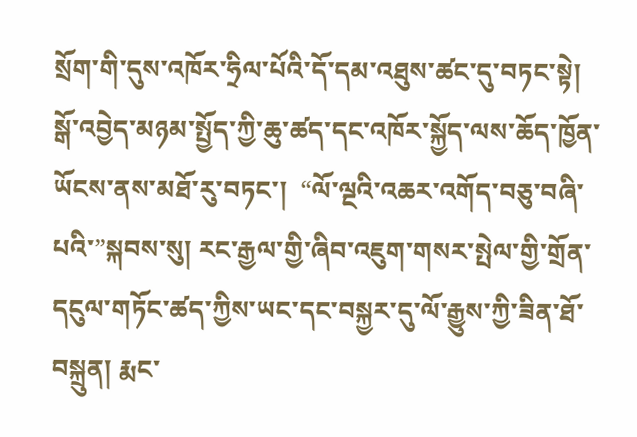སྲོག་གི་དུས་འཁོར་ཧྲིལ་པོའི་དོ་དམ་འཐུས་ཚང་དུ་བཏང་སྟེ།  སྒོ་འབྱེད་མཉམ་སྤྱོད་ཀྱི་ཆུ་ཚད་དང་འཁོར་སྐྱོད་ལས་ཆོད་ཁྱོན་ཡོངས་ནས་མཐོ་རུ་བཏང་།  “ལོ་ལྔའི་འཆར་འགོད་བཅུ་བཞི་པའི་”སྐབས་སུ། རང་རྒྱལ་གྱི་ཞིབ་འཇུག་གསར་སྤེལ་གྱི་གྲོན་དངུལ་གཏོང་ཚད་ཀྱིས་ཡང་དང་བསྐྱར་དུ་ལོ་རྒྱུས་ཀྱི་ཟིན་ཐོ་བསྐྲུན། རྨང་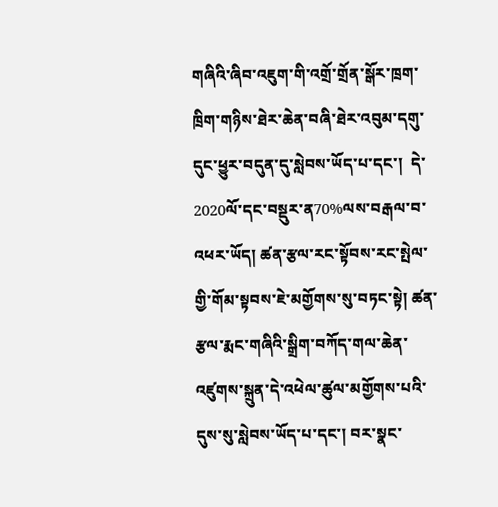གཞིའི་ཞིབ་འཇུག་གི་འགྲོ་གྲོན་སྒོར་ཁྲག་ཁྲིག་གཉིས་ཐེར་ཆེན་བཞི་ཐེར་འབུམ་དགུ་དུང་ཕྱུར་བདུན་དུ་སླེབས་ཡོད་པ་དང་།  དེ་2020ལོ་དང་བསྡུར་ན70%ལས་བརྒལ་བ་འཕར་ཡོད། ཚན་རྩལ་རང་སྟོབས་རང་སྤེལ་གྱི་གོམ་སྟབས་ཇེ་མགྱོགས་སུ་བཏང་སྟེ། ཚན་རྩལ་རྨང་གཞིའི་སྒྲིག་བཀོད་གལ་ཆེན་འཛུགས་སྐྲུན་དེ་འཕེལ་ཚུལ་མགྱོགས་པའི་དུས་སུ་སླེབས་ཡོད་པ་དང་། བར་སྣང་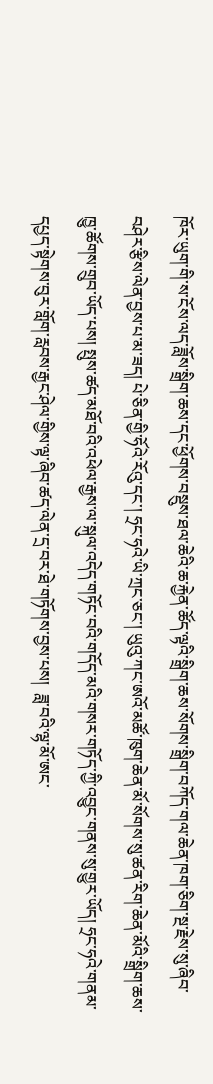ཁོར་ཡུག་གི་ས་ངོས་ལད་ཟློས་སྒྲིག་ཆས་དང་ཕྱོགས་བསྡུས་ཐལ་ཆེའི་ཆ་རྐྱེན་ཚོད་ལྟའི་སྒྲིག་ཆས་སོགས་སྒྲིག་བཀོད་གལ་ཆེན་ཁག་ཅིག་སྔ་རྗེས་སུ་ཞིབ་བཤེར་རྩིས་ལེན་བྱས་པ་མ་ཟད། པེ་ཅིན་གྱི་ཧོའེ་རོའུ་དང་། ཧྲང་ཧའེ་ཡི་ཀྲང་ཅང་། ཡུའུ་ཀང་ཨའོ་མཚོ་ཁུག་ཆེན་མོ་སོགས་སུ་ཚན་རིག་ཆེན་མོའི་སྒྲིག་ཆས་ཁྱུ་ཚོགས་གྲུབ་ཡོད་པས། སྤུས་ཚད་མཐོ་བའི་འཕེལ་རྒྱས་ལ་སྐུལ་འདེད་གཏོང་བའི་གདོད་མའི་གསར་གཏོད་ཀྱི་འབྱུང་གནས་སུ་གྱུར་ཡོད། ཧྲང་ཧའེ་གནམ་དཔྱད་སྟེགས་བུར་གློག་རླབས་རྒྱང་ཤེལ་གྱིས་ལྟ་ཞིབ་ཚད་ལེན་དྲ་བར་ཐེ་གཏོགས་བྱས་པས།  ཟླ་བའི་ལྷ་མོ་ཨང་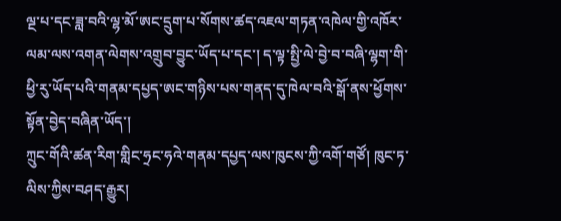ལྔ་པ་དང་ཟླ་བའི་ལྷ་མོ་ཨང་དྲུག་པ་སོགས་ཚད་འཇལ་གཏན་འཁེལ་གྱི་འཁོར་ལམ་ལས་འགན་ལེགས་འགྲུབ་བྱུང་ཡོད་པ་དང་། ད་ལྟ་སྤྱི་ལེ་བྱེ་བ་བཞི་ལྷག་གི་ཕྱི་རུ་ཡོད་པའི་གནམ་དཔྱད་ཨང་གཉིས་པས་གནད་དུ་ཁེལ་བའི་སྒོ་ནས་ཕྱོགས་སྟོན་བྱེད་བཞིན་ཡོད་།
ཀྲུང་གོའི་ཚན་རིག་གླིང་ཧྲང་ཧའེ་གནམ་དཔྱད་ལས་ཁུངས་ཀྱི་འགོ་གཙོ། ཁུང་ཏ་ལིས་ཀྱིས་བཤད་རྒྱུར།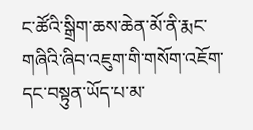ང་ཚོའི་སྒྲིག་ཆས་ཆེན་མོ་ནི་རྨང་གཞིའི་ཞིབ་འཇུག་གི་གསོག་འཇོག་དང་བསྟུན་ཡོད་པ་མ་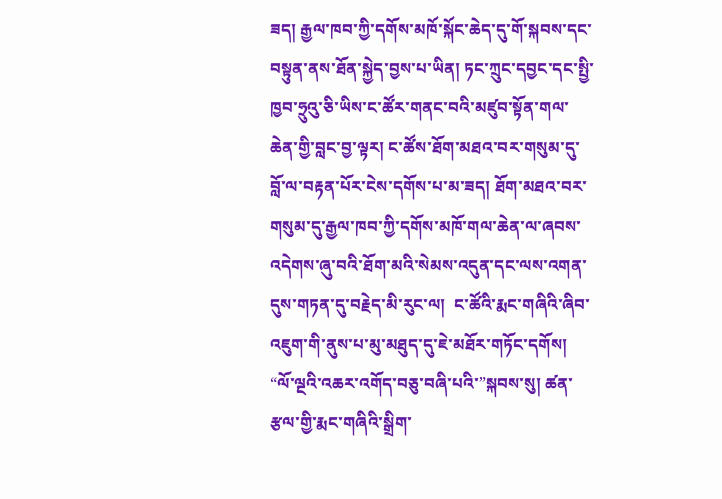ཟད། རྒྱལ་ཁབ་ཀྱི་དགོས་མཁོ་སྐོང་ཆེད་དུ་གོ་སྐབས་དང་བསྟུན་ནས་ཐོན་སྐྱེད་བྱས་པ་ཡིན། ཏང་ཀྲུང་དབྱང་དང་སྤྱི་ཁྱབ་ཧྲུའུ་ཅི་ཡིས་ང་ཚོར་གནང་བའི་མཛུབ་སྟོན་གལ་ཆེན་གྱི་བླང་བྱ་ལྟར། ང་ཚོས་ཐོག་མཐའ་བར་གསུམ་དུ་བློ་ལ་བརྟན་པོར་ངེས་དགོས་པ་མ་ཟད། ཐོག་མཐའ་བར་གསུམ་དུ་རྒྱལ་ཁབ་ཀྱི་དགོས་མཁོ་གལ་ཆེན་ལ་ཞབས་འདེགས་ཞུ་བའི་ཐོག་མའི་སེམས་འདུན་དང་ལས་འགན་དུས་གཏན་དུ་བརྗེད་མི་རུང་ལ།  ང་ཚོའི་རྨང་གཞིའི་ཞིབ་འཇུག་གི་ནུས་པ་མུ་མཐུད་དུ་ཇེ་མཐོར་གཏོང་དགོས།
“ལོ་ལྔའི་འཆར་འགོད་བཅུ་བཞི་པའི་”སྐབས་སུ། ཚན་རྩལ་གྱི་རྨང་གཞིའི་སྒྲིག་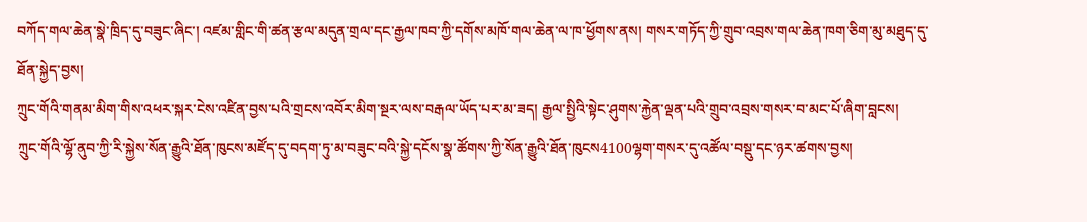བཀོད་གལ་ཆེན་སྣེ་ཁྲིད་དུ་བཟུང་ཞིང་། འཛམ་གླིང་གི་ཚན་རྩལ་མདུན་གྲལ་དང་རྒྱལ་ཁབ་ཀྱི་དགོས་མཁོ་གལ་ཆེན་ལ་ཁ་ཕྱོགས་ནས། གསར་གཏོད་ཀྱི་གྲུབ་འབྲས་གལ་ཆེན་ཁག་ཅིག་མུ་མཐུད་དུ་ཐོན་སྐྱེད་བྱས།
ཀྲུང་གོའི་གནམ་མིག་གིས་འཕར་སྐར་ངེས་འཛིན་བྱས་པའི་གྲངས་འབོར་མིག་སྔར་ལས་བརྒལ་ཡོད་པར་མ་ཟད། རྒྱལ་སྤྱིའི་སྟེང་ཤུགས་རྐྱེན་ལྡན་པའི་གྲུབ་འབྲས་གསར་བ་མང་པོ་ཞིག་བླངས།
ཀྲུང་གོའི་ལྷོ་ནུབ་ཀྱི་རི་སྐྱེས་སོན་རྒྱུའི་ཐོན་ཁུངས་མཛོད་དུ་བདག་ཏུ་མ་བཟུང་བའི་སྐྱེ་དངོས་སྣ་ཚོགས་ཀྱི་སོན་རྒྱུའི་ཐོན་ཁུངས4100ལྷག་གསར་དུ་འཚོལ་བསྡུ་དང་ཉར་ཚགས་བྱས།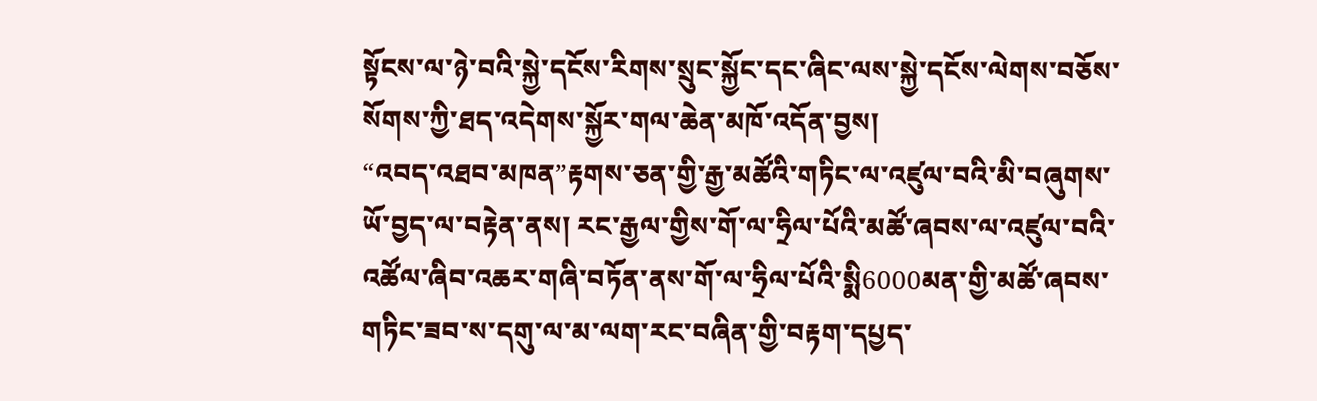སྟོངས་ལ་ཉེ་བའི་སྐྱེ་དངོས་རིགས་སྲུང་སྐྱོང་དང་ཞིང་ལས་སྐྱེ་དངོས་ལེགས་བཅོས་སོགས་ཀྱི་ཐད་འདེགས་སྐྱོར་གལ་ཆེན་མཁོ་འདོན་བྱས།
“འབད་འཐབ་མཁན”རྟགས་ཅན་གྱི་རྒྱ་མཚོའི་གཏིང་ལ་འཛུལ་བའི་མི་བཞུགས་ཡོ་བྱད་ལ་བརྟེན་ནས། རང་རྒྱལ་གྱིས་གོ་ལ་ཧྲིལ་པོའི་མཚོ་ཞབས་ལ་འཛུལ་བའི་འཚོལ་ཞིབ་འཆར་གཞི་བཏོན་ནས་གོ་ལ་ཧྲིལ་པོའི་སྨི6000མན་གྱི་མཚོ་ཞབས་གཏིང་ཟབ་ས་དགུ་ལ་མ་ལག་རང་བཞིན་གྱི་བརྟག་དཔྱད་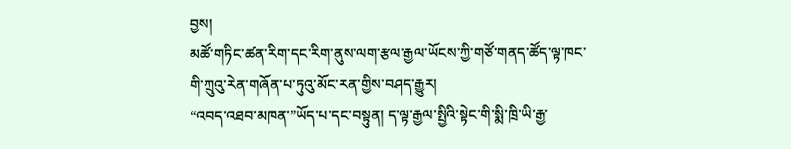བྱས།
མཚོ་གཏིང་ཚན་རིག་དང་རིག་ནུས་ལག་རྩལ་རྒྱལ་ཡོངས་ཀྱི་གཙོ་གནད་ཚོད་ལྟ་ཁང་གི་ཀྲུའུ་རེན་གཞོན་པ་ཏུའུ་མོང་རན་གྱིས་བཤད་རྒྱུར།
“འབད་འཐབ་མཁན་”ཡོད་པ་དང་བསྟུན། ད་ལྟ་རྒྱལ་སྤྱིའི་སྟེང་གི་སྨི་ཁྲི་ཡི་རྒྱ་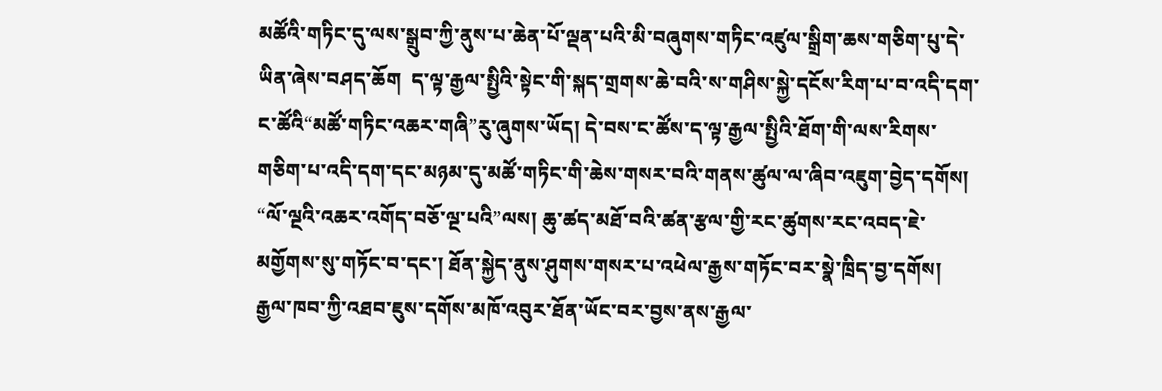མཚོའི་གཏིང་དུ་ལས་སྒྲུབ་ཀྱི་ནུས་པ་ཆེན་པོ་ལྡན་པའི་མི་བཞུགས་གཏིང་འཛུལ་སྒྲིག་ཆས་གཅིག་པུ་དེ་ཡིན་ཞེས་བཤད་ཆོག  ད་ལྟ་རྒྱལ་སྤྱིའི་སྟེང་གི་སྐད་གྲགས་ཆེ་བའི་ས་གཤིས་སྐྱེ་དངོས་རིག་པ་བ་འདི་དག་ང་ཚོའི“མཚོ་གཏིང་འཆར་གཞི”རུ་ཞུགས་ཡོད། དེ་བས་ང་ཚོས་ད་ལྟ་རྒྱལ་སྤྱིའི་ཐོག་གི་ལས་རིགས་གཅིག་པ་འདི་དག་དང་མཉམ་དུ་མཚོ་གཏིང་གི་ཆེས་གསར་བའི་གནས་ཚུལ་ལ་ཞིབ་འཇུག་བྱེད་དགོས།
“ལོ་ལྔའི་འཆར་འགོད་བཅོ་ལྔ་པའི”ལས། ཆུ་ཚད་མཐོ་བའི་ཚན་རྩལ་གྱི་རང་ཚུགས་རང་འབད་ཇེ་མགྱོགས་སུ་གཏོང་བ་དང་། ཐོན་སྐྱེད་ནུས་ཤུགས་གསར་པ་འཕེལ་རྒྱས་གཏོང་བར་སྣེ་ཁྲིད་བྱ་དགོས། རྒྱལ་ཁབ་ཀྱི་འཐབ་ཇུས་དགོས་མཁོ་འབུར་ཐོན་ཡོང་བར་བྱས་ནས་རྒྱལ་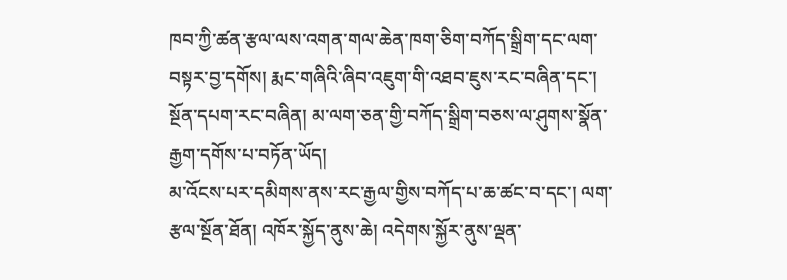ཁབ་ཀྱི་ཚན་རྩལ་ལས་འགན་གལ་ཆེན་ཁག་ཅིག་བཀོད་སྒྲིག་དང་ལག་བསྟར་བྱ་དགོས། རྨང་གཞིའི་ཞིབ་འཇུག་གི་འཐབ་ཇུས་རང་བཞིན་དང་། སྔོན་དཔག་རང་བཞིན། མ་ལག་ཅན་གྱི་བཀོད་སྒྲིག་བཅས་ལ་ཤུགས་སྣོན་རྒྱག་དགོས་པ་བཏོན་ཡོད།
མ་འོངས་པར་དམིགས་ནས་རང་རྒྱལ་གྱིས་བཀོད་པ་ཆ་ཚང་བ་དང་། ལག་རྩལ་སྔོན་ཐོན། འཁོར་སྐྱོད་ནུས་ཆེ། འདེགས་སྐྱོར་ནུས་ལྡན་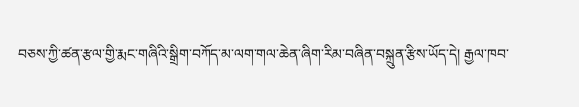བཅས་ཀྱི་ཚན་རྩལ་གྱི་རྨང་གཞིའི་སྒྲིག་བཀོད་མ་ལག་གལ་ཆེན་ཞིག་རིམ་བཞིན་བསྐྲུན་རྩིས་ཡོད་དེ། རྒྱལ་ཁབ་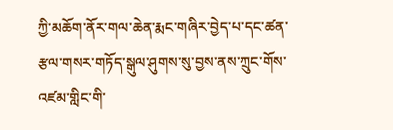ཀྱི་མཆོག་ནོར་གལ་ཆེན་རྨང་གཞིར་བྱེད་པ་དང་ཚན་རྩལ་གསར་གཏོད་སྒུལ་ཤུགས་སུ་བྱས་ནས་ཀྲུང་གོས་འཛམ་གླིང་གི་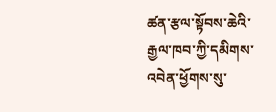ཚན་རྩལ་སྟོབས་ཆེའི་རྒྱལ་ཁབ་ཀྱི་དམིགས་འབེན་ཕྱོགས་སུ་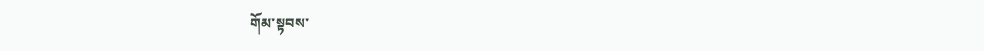གོམ་སྟབས་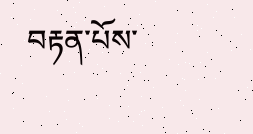བརྟན་པོས་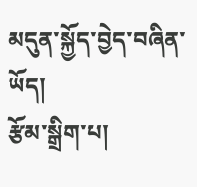མདུན་སྐྱོད་བྱེད་བཞིན་ཡོད།
རྩོམ་སྒྲིག་པ།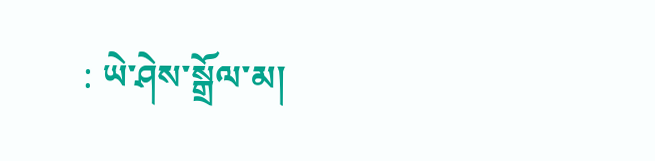: ཡེ་ཤེས་སྒྲོལ་མ།